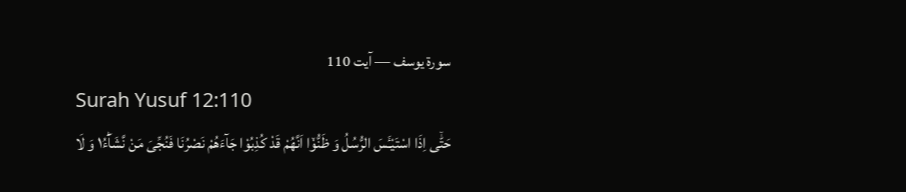سورة يوسف — آيت 110
Surah Yusuf 12:110
حَتّٰۤى اِذَا اسْتَیْـَٔسَ الرُّسُلُ وَ ظَنُّوْۤا اَنَّهُمْ قَدْ كُذِبُوْا جَآءَهُمْ نَصْرُنَا فَنُجِّیَ مَنْ نَّشَآءُ١ؕ وَ لَا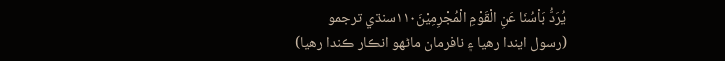یُرَدُّ بَاْسُنَا عَنِ الْقَوْمِ الْمُجْرِمِیْنَ۱۱۰سنڌي ترجمو
(رسول ايندا رهيا ۽ نافرمان ماڻهو انڪار ڪندا رهيا)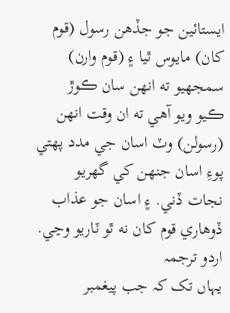ايستائين جو جڏهن رسول (قوم کان) مايوس ٿيا ۽ (قوم وارن) سمجهيو ته انهن سان ڪوڙ ڪيو ويو آهي ته ان وقت انهن (رسولن) وٽ اسان جي مدد پهتي پوءِ اسان جنهن کي گهريو نجات ڏني. ۽ اسان جو عذاب ڏوهاري قوم کان نه ٿو ٽاريو وڃي.
اردو ترجمہ
یہاں تک کہ جب پیغمبر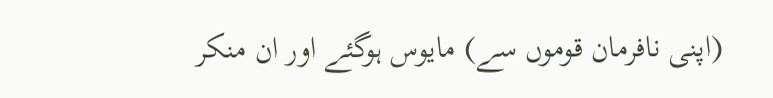(اپنی نافرمان قوموں سے) مایوس ہوگئے اور ان منکر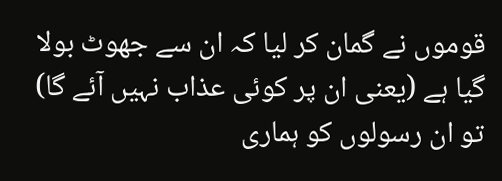قوموں نے گمان کر لیا کہ ان سے جھوٹ بولا گیا ہے (یعنی ان پر کوئی عذاب نہیں آئے گا) تو ان رسولوں کو ہماری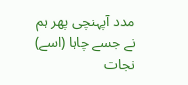مدد آپہنچی پھر ہم نے جسے چاہا (اسے) نجات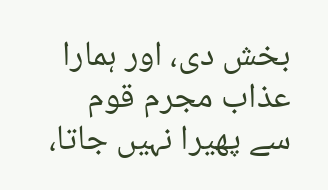بخش دی، اور ہمارا عذاب مجرم قوم سے پھیرا نہیں جاتا،